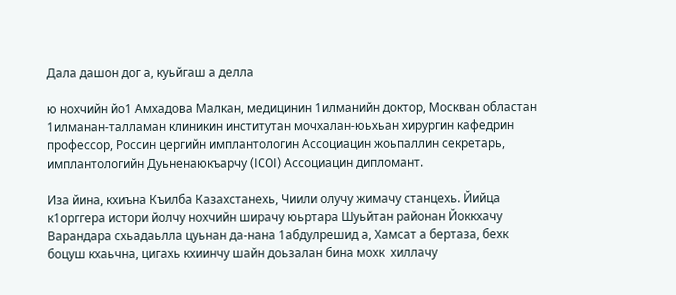Дала дашон дог а, куьйгаш а делла

ю нохчийн йо1 Амхадова Малкан, медицинин 1илманийн доктор, Москван областан 1илманан-талламан клиникин институтан мочхалан-юьхьан хирургин кафедрин профессор, Россин цергийн имплантологин Ассоциацин жоьпаллин секретарь, имплантологийн Дуьненаюкъарчу (ICOI) Ассоциацин дипломант.

Иза йина, кхиъна Къилба Казахстанехь, Чиили олучу жимачу станцехь. Йийца к1орггера истори йолчу нохчийн ширачу юьртара Шуьйтан районан Йоккхачу Варандара схьадаьлла цуьнан да-нана 1абдулрешид а, Хамсат а бертаза, бехк боцуш кхаьчна, цигахь кхиинчу шайн доьзалан бина мохк  хиллачу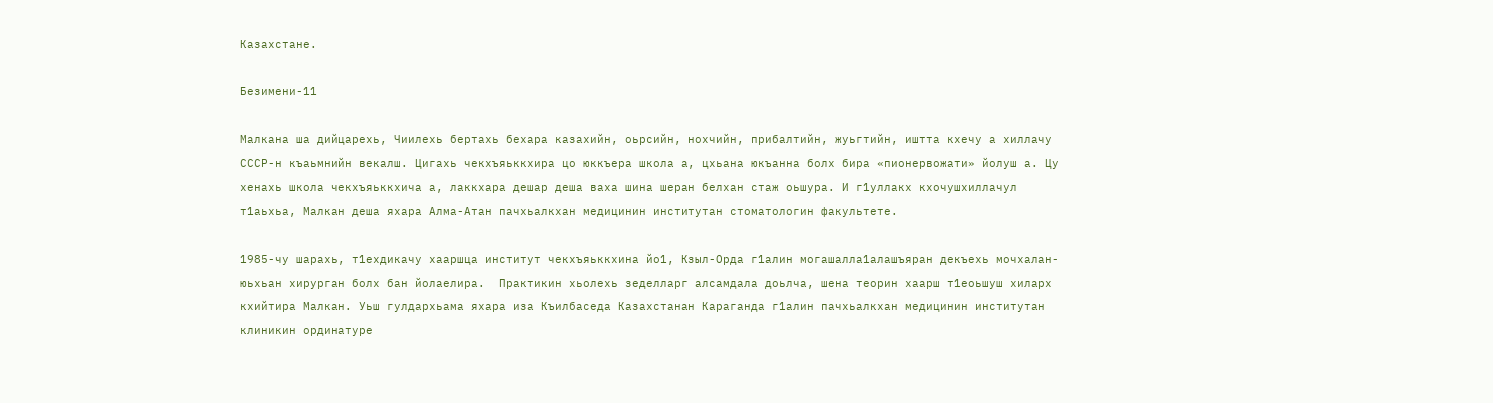Казахстане.

Безимени-11

Малкана ша дийцарехь, Чиилехь бертахь бехара казахийн, оьрсийн, нохчийн, прибалтийн, жуьгтийн, иштта кхечу а хиллачу СССР-н къаьмнийн векалш. Цигахь чекхъяьккхира цо юккъера школа а, цхьана юкъанна болх бира «пионервожати» йолуш а. Цу хенахь школа чекхъяьккхича а, лаккхара дешар деша ваха шина шеран белхан стаж оьшура. И г1уллакх кхочушхиллачул т1аьхьа, Малкан деша яхара Алма-Атан пачхьалкхан медицинин институтан стоматологин факультете.

1985-чу шарахь, т1ехдикачу хааршца институт чекхъяьккхина йо1, Кзыл-Орда г1алин могашалла1алашъяран декъехь мочхалан-юьхьан хирурган болх бан йолаелира.  Практикин хьолехь зеделларг алсамдала доьлча, шена теорин хаарш т1еоьшуш хиларх кхийтира Малкан. Уьш гулдархьама яхара иза Къилбаседа Казахстанан Караганда г1алин пачхьалкхан медицинин институтан клиникин ординатуре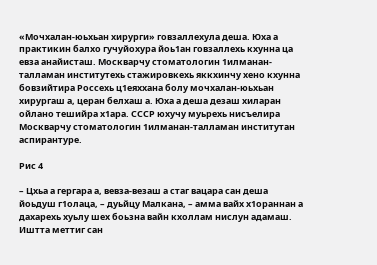«Мочхалан-юьхьан хирурги» говзаллехула деша. Юха а практикин балхо гучуйохура йоь1ан говзаллехь кхунна ца евза анайисташ. Москварчу стоматологин 1илманан-талламан институтехь стажировкехь яккхинчу хено кхунна бовзийтира Россехь ц1еяххана болу мочхалан-юьхьан хирургаш а, церан белхаш а. Юха а деша дезаш хиларан ойлано тешийра х1ара. СССР юхучу муьрехь нисъелира Москварчу стоматологин 1илманан-талламан институтан аспирантуре.

Рис 4

– Цхьа а гергара а, вевза-везаш а стаг вацара сан деша йоьдуш г1олаца, – дуьйцу Малкана, – амма вайх х1ораннан а дахарехь хуьлу шех боьзна вайн кхоллам нислун адамаш. Иштта меттиг сан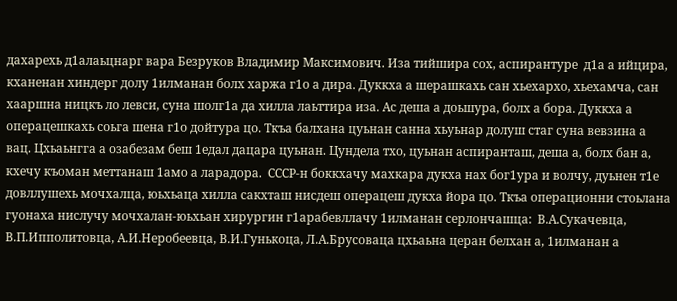дахарехь д1алаьцнарг вара Безруков Владимир Максимович. Иза тийшира сох, аспирантуре  д1а а ийцира, кханенан хиндерг долу 1илманан болх харжа г1о а дира. Дуккха а шерашкахь сан хьехархо, хьехамча, сан хааршна ницкъ ло левси, суна шолг1а да хилла лаьттира иза. Ас деша а доьшура, болх а бора. Дуккха а операцешкахь соьга шена г1о дойтура цо. Ткъа балхана цуьнан санна хьуьнар долуш стаг суна вевзина а вац. Цхьаьнгга а озабезам беш 1едал дацара цуьнан. Цундела тхо, цуьнан аспиранташ, деша а, болх бан а, кхечу къоман меттанаш 1амо а ларадора.  СССР-н боккхачу махкара дукха нах бог1ура и волчу, дуьнен т1е довллушехь мочхалца, юьхьаца хилла сакхташ нисдеш операцеш дукха йора цо. Ткъа операционни стоьлана гуонаха нислучу мочхалан-юьхьан хирургин г1арабевллачу 1илманан серлончашца:  В.А.Сукачевца, В.П.Ипполитовца, А.И.Неробеевца, В.И.Гунькоца, Л.А.Брусоваца цхьаьна церан белхан а, 1илманан а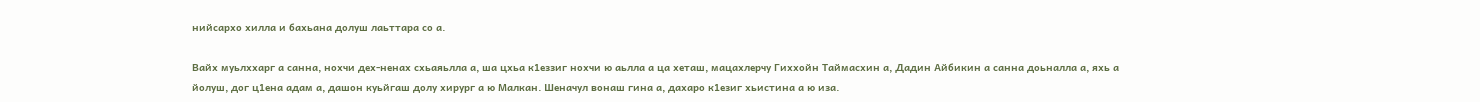нийсархо хилла и бахьана долуш лаьттара со а.

Вайх муьлххарг а санна, нохчи дех-ненах схьаяьлла а, ша цхьа к1еззиг нохчи ю аьлла а ца хеташ, мацахлерчу Гиххойн Таймасхин а, Дадин Айбикин а санна доьналла а, яхь а йолуш, дог ц1ена адам а, дашон куьйгаш долу хирург а ю Малкан. Шеначул вонаш гина а, дахаро к1езиг хьистина а ю иза.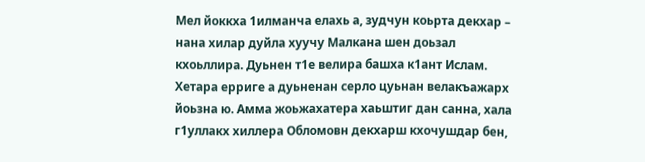Мел йоккха 1илманча елахь а, зудчун коьрта декхар – нана хилар дуйла хуучу Малкана шен доьзал кхоьллира. Дуьнен т1е велира башха к1ант Ислам. Хетара ерриге а дуьненан серло цуьнан велакъажарх йоьзна ю. Амма жоьжахатера хаьштиг дан санна, хала г1уллакх хиллера Обломовн декхарш кхочушдар бен,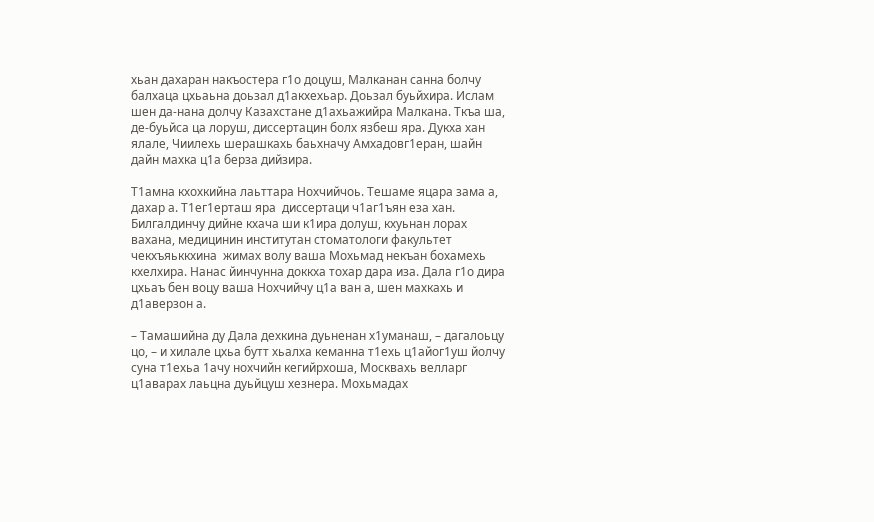хьан дахаран накъостера г1о доцуш, Малканан санна болчу балхаца цхьаьна доьзал д1акхехьар. Доьзал буьйхира. Ислам шен да-нана долчу Казахстане д1ахьажийра Малкана. Ткъа ша, де-буьйса ца лоруш, диссертацин болх язбеш яра. Дукха хан ялале, Чиилехь шерашкахь баьхначу Амхадовг1еран, шайн дайн махка ц1а берза дийзира.

Т1амна кхохкийна лаьттара Нохчийчоь. Тешаме яцара зама а, дахар а. Т1ег1ерташ яра  диссертаци ч1аг1ъян еза хан. Билгалдинчу дийне кхача ши к1ира долуш, кхуьнан лорах вахана, медицинин институтан стоматологи факультет чекхъяьккхина  жимах волу ваша Мохьмад некъан бохамехь кхелхира. Нанас йинчунна доккха тохар дара иза. Дала г1о дира цхьаъ бен воцу ваша Нохчийчу ц1а ван а, шен махкахь и д1аверзон а.

– Тамашийна ду Дала дехкина дуьненан х1уманаш, – дагалоьцу цо, – и хилале цхьа бутт хьалха кеманна т1ехь ц1айог1уш йолчу суна т1ехьа 1ачу нохчийн кегийрхоша, Москвахь велларг ц1аварах лаьцна дуьйцуш хезнера. Мохьмадах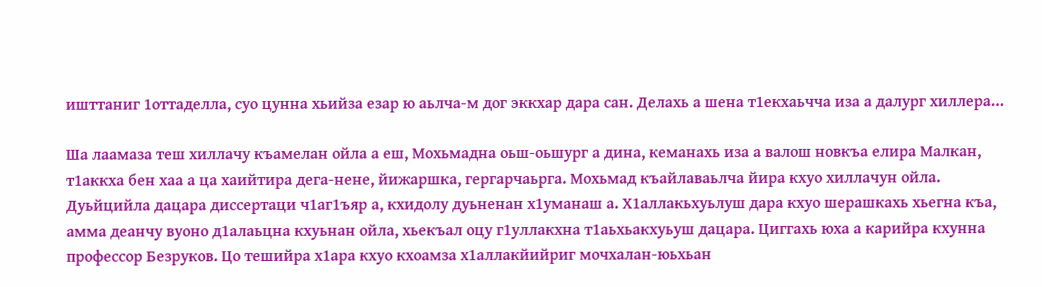ишттаниг 1оттаделла, суо цунна хьийза езар ю аьлча-м дог эккхар дара сан. Делахь а шена т1екхаьчча иза а далург хиллера…

Ша лаамаза теш хиллачу къамелан ойла а еш, Мохьмадна оьш-оьшург а дина, кеманахь иза а валош новкъа елира Малкан, т1аккха бен хаа а ца хаийтира дега-нене, йижаршка, гергарчаьрга. Мохьмад къайлаваьлча йира кхуо хиллачун ойла. Дуьйцийла дацара диссертаци ч1аг1ъяр а, кхидолу дуьненан х1уманаш а. Х1аллакьхуьлуш дара кхуо шерашкахь хьегна къа, амма деанчу вуоно д1алаьцна кхуьнан ойла, хьекъал оцу г1уллакхна т1аьхьакхуьуш дацара. Циггахь юха а карийра кхунна профессор Безруков. Цо тешийра х1ара кхуо кхоамза х1аллакйийриг мочхалан-юьхьан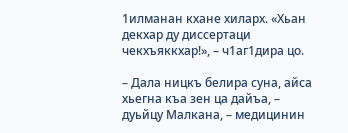1илманан кхане хиларх. «Хьан декхар ду диссертаци чекхъяккхар!», – ч1аг1дира цо.

– Дала ницкъ белира суна, айса хьегна къа зен ца дайъа, – дуьйцу Малкана, – медицинин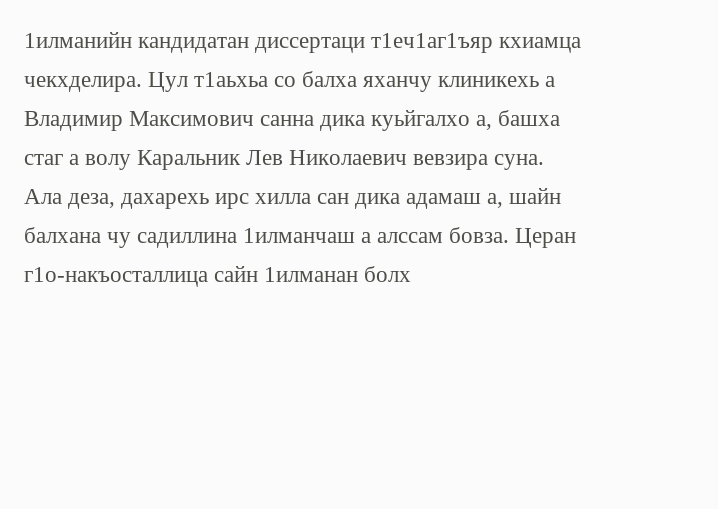1илманийн кандидатан диссертаци т1еч1аг1ъяр кхиамца чекхделира. Цул т1аьхьа со балха яханчу клиникехь а Владимир Максимович санна дика куьйгалхо а, башха стаг а волу Каральник Лев Николаевич вевзира суна. Ала деза, дахарехь ирс хилла сан дика адамаш а, шайн балхана чу садиллина 1илманчаш а алссам бовза. Церан г1о-накъосталлица сайн 1илманан болх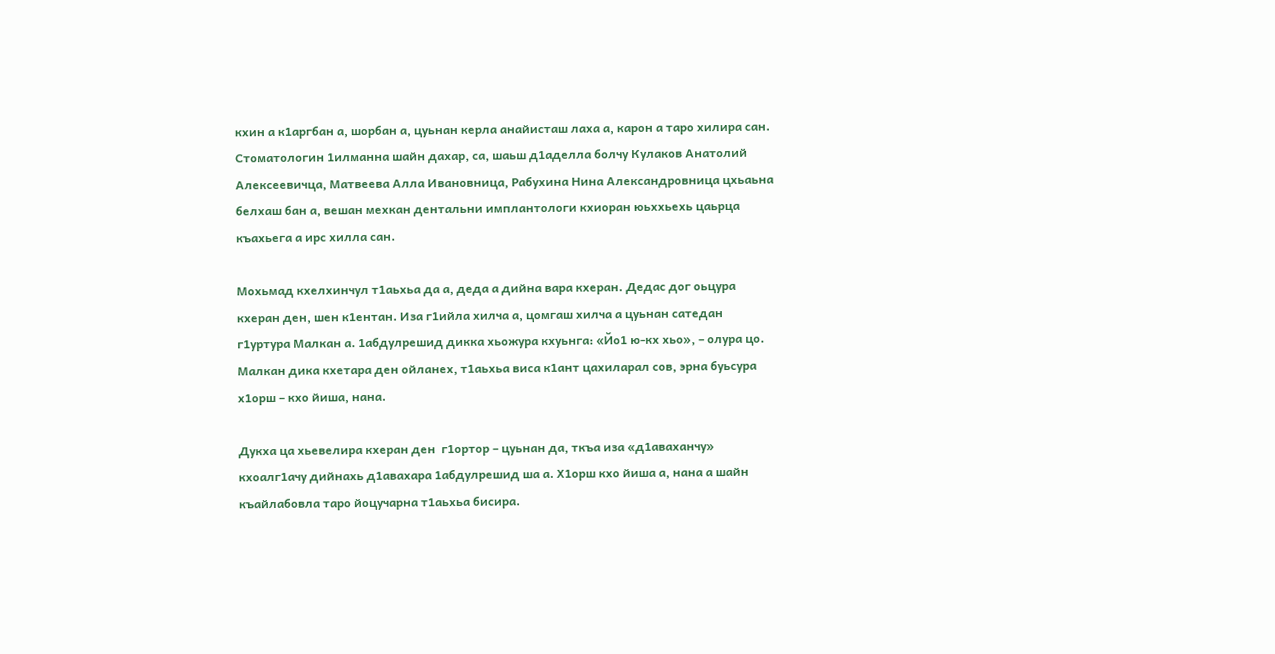кхин а к1аргбан а, шорбан а, цуьнан керла анайисташ лаха а, карон а таро хилира сан. Стоматологин 1илманна шайн дахар, са, шаьш д1аделла болчу Кулаков Анатолий Алексеевичца, Матвеева Алла Ивановница, Рабухина Нина Александровница цхьаьна белхаш бан а, вешан мехкан дентальни имплантологи кхиоран юьххьехь цаьрца къахьега а ирс хилла сан.

Мохьмад кхелхинчул т1аьхьа да а, деда а дийна вара кхеран. Дедас дог оьцура кхеран ден, шен к1ентан. Иза г1ийла хилча а, цомгаш хилча а цуьнан сатедан г1уртура Малкан а. 1абдулрешид дикка хьожура кхуьнга: «Йо1 ю-кх хьо», – олура цо. Малкан дика кхетара ден ойланех, т1аьхьа виса к1ант цахиларал сов, эрна буьсура х1орш – кхо йиша, нана.

Дукха ца хьевелира кхеран ден  г1ортор – цуьнан да, ткъа иза «д1аваханчу» кхоалг1ачу дийнахь д1авахара 1абдулрешид ша а. Х1орш кхо йиша а, нана а шайн къайлабовла таро йоцучарна т1аьхьа бисира.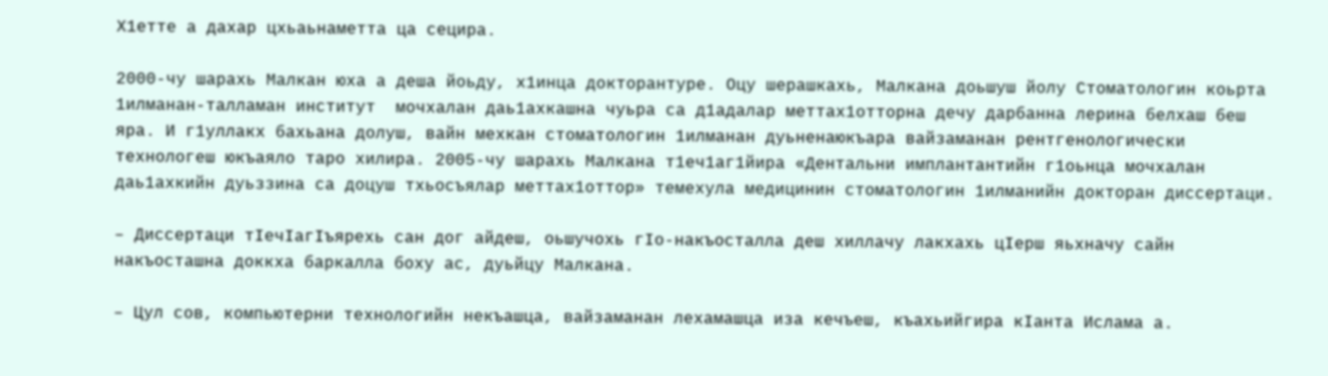Х1етте а дахар цхьаьнаметта ца сецира.

2000-чу шарахь Малкан юха а деша йоьду, х1инца докторантуре. Оцу шерашкахь, Малкана доьшуш йолу Стоматологин коьрта 1илманан-талламан институт  мочхалан даь1ахкашна чуьра са д1адалар меттах1отторна дечу дарбанна лерина белхаш беш яра. И г1уллакх бахьана долуш, вайн мехкан стоматологин 1илманан дуьненаюкъара вайзаманан рентгенологически технологеш юкъаяло таро хилира. 2005-чу шарахь Малкана т1еч1аг1йира «Дентальни имплантантийн г1оьнца мочхалан даь1ахкийн дуьззина са доцуш тхьосъялар меттах1оттор» темехула медицинин стоматологин 1илманийн докторан диссертаци.

– Диссертаци тIечIагIъярехь сан дог айдеш, оьшучохь гIо-накъосталла деш хиллачу лакхахь цIерш яьхначу сайн накъосташна доккха баркалла боху ас, дуьйцу Малкана.

– Цул сов, компьютерни технологийн некъашца, вайзаманан лехамашца иза кечъеш, къахьийгира кIанта Ислама а.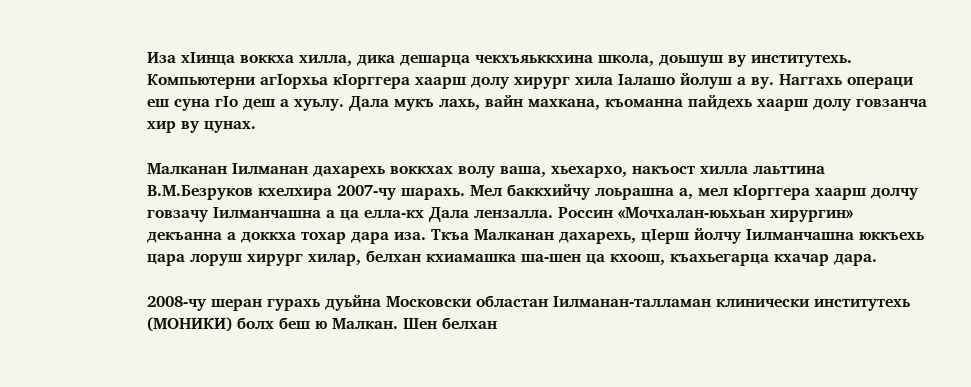Иза хIинца воккха хилла, дика дешарца чекхъяьккхина школа, доьшуш ву институтехь. Компьютерни агIорхьа кIорггера хаарш долу хирург хила Iалашо йолуш а ву. Наггахь операци еш суна гIо деш а хуьлу. Дала мукъ лахь, вайн махкана, къоманна пайдехь хаарш долу говзанча хир ву цунах.

Малканан Iилманан дахарехь воккхах волу ваша, хьехархо, накъост хилла лаьттина В.М.Безруков кхелхира 2007-чу шарахь. Мел баккхийчу лоьрашна а, мел кIорггера хаарш долчу говзачу Iилманчашна а ца елла-кх Дала лензалла. Россин «Мочхалан-юьхьан хирургин» декъанна а доккха тохар дара иза. Ткъа Малканан дахарехь, цIерш йолчу Iилманчашна юккъехь цара лоруш хирург хилар, белхан кхиамашка ша-шен ца кхоош, къахьегарца кхачар дара.

2008-чу шеран гурахь дуьйна Московски областан Iилманан-талламан клинически институтехь (МОНИКИ) болх беш ю Малкан. Шен белхан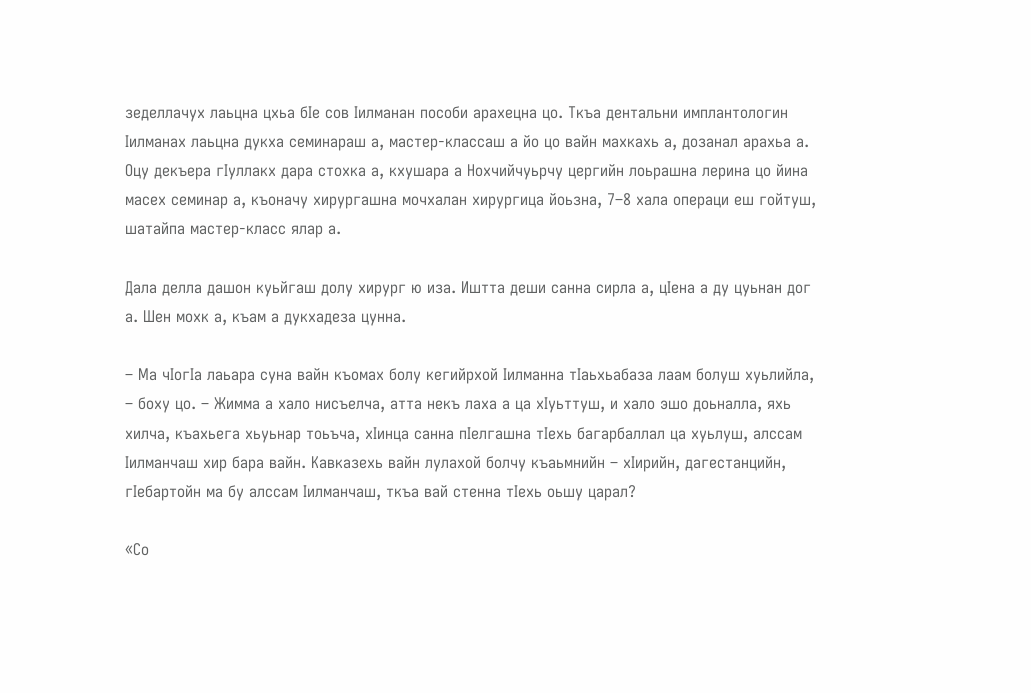зеделлачух лаьцна цхьа бIе сов Iилманан пособи арахецна цо. Ткъа дентальни имплантологин Iилманах лаьцна дукха семинараш а, мастер-классаш а йо цо вайн махкахь а, дозанал арахьа а. Оцу декъера гIуллакх дара стохка а, кхушара а Нохчийчуьрчу цергийн лоьрашна лерина цо йина масех семинар а, къоначу хирургашна мочхалан хирургица йоьзна, 7–8 хала операци еш гойтуш, шатайпа мастер-класс ялар а.

Дала делла дашон куьйгаш долу хирург ю иза. Иштта деши санна сирла а, цIена а ду цуьнан дог а. Шен мохк а, къам а дукхадеза цунна.

– Ма чIогIа лаьара суна вайн къомах болу кегийрхой Iилманна тIаьхьабаза лаам болуш хуьлийла, – боху цо. – Жимма а хало нисъелча, атта некъ лаха а ца хIуьттуш, и хало эшо доьналла, яхь хилча, къахьега хьуьнар тоьъча, хIинца санна пIелгашна тIехь багарбаллал ца хуьлуш, алссам Iилманчаш хир бара вайн. Кавказехь вайн лулахой болчу къаьмнийн – хIирийн, дагестанцийн, гIебартойн ма бу алссам Iилманчаш, ткъа вай стенна тIехь оьшу царал?

«Со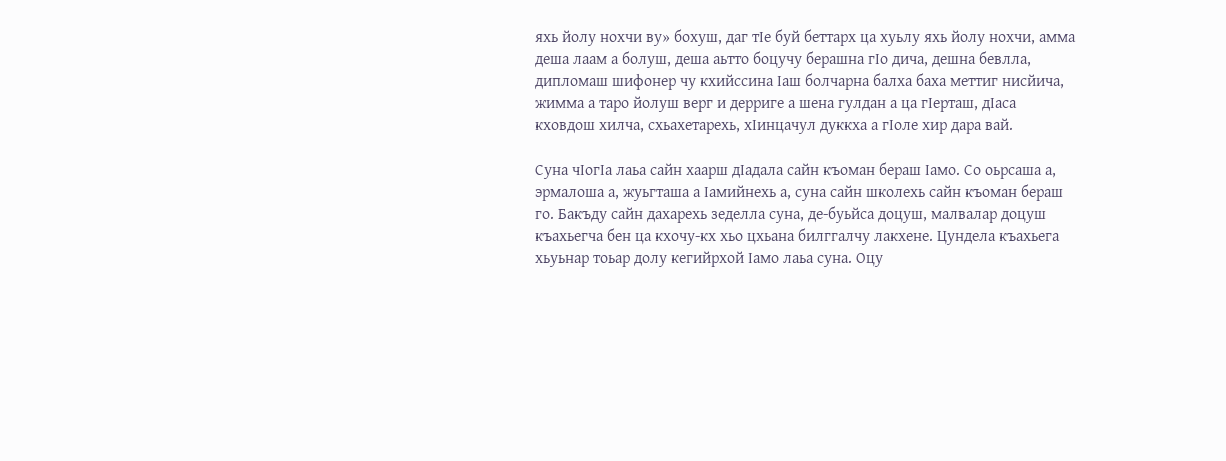яхь йолу нохчи ву» бохуш, даг тIе буй беттарх ца хуьлу яхь йолу нохчи, амма деша лаам а болуш, деша аьтто боцучу берашна гIо дича, дешна бевлла, дипломаш шифонер чу кхийссина Iаш болчарна балха баха меттиг нисйича, жимма а таро йолуш верг и дерриге а шена гулдан а ца гIерташ, дIаса кховдош хилча, схьахетарехь, хIинцачул дуккха а гIоле хир дара вай.

Суна чIогIа лаьа сайн хаарш дIадала сайн къоман бераш Iамо. Со оьрсаша а, эрмалоша а, жуьгташа а Iамийнехь а, суна сайн школехь сайн къоман бераш го. Бакъду сайн дахарехь зеделла суна, де-буьйса доцуш, малвалар доцуш къахьегча бен ца кхочу-кх хьо цхьана билггалчу лакхене. Цундела къахьега хьуьнар тоьар долу кегийрхой Iамо лаьа суна. Оцу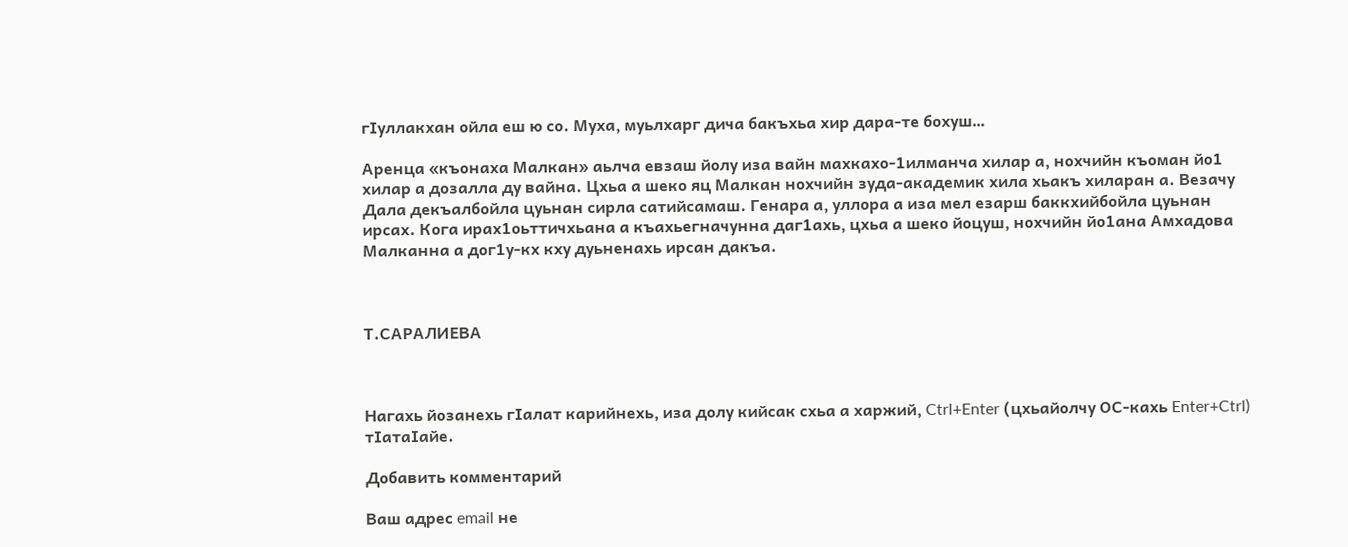гIуллакхан ойла еш ю со. Муха, муьлхарг дича бакъхьа хир дара-те бохуш…

Аренца «къонаха Малкан» аьлча евзаш йолу иза вайн махкахо-1илманча хилар а, нохчийн къоман йо1 хилар а дозалла ду вайна. Цхьа а шеко яц Малкан нохчийн зуда-академик хила хьакъ хиларан а. Везачу Дала декъалбойла цуьнан сирла сатийсамаш. Генара а, уллора а иза мел езарш баккхийбойла цуьнан ирсах. Кога ирах1оьттичхьана а къахьегначунна даг1ахь, цхьа а шеко йоцуш, нохчийн йо1ана Амхадова Малканна а дог1у-кх кху дуьненахь ирсан дакъа.



Т.САРАЛИЕВА



Нагахь йозанехь гIалат карийнехь, иза долу кийсак схьа а харжий, Ctrl+Enter (цхьайолчу ОС-кахь Enter+Ctrl) тIатаIайе.

Добавить комментарий

Ваш адрес email не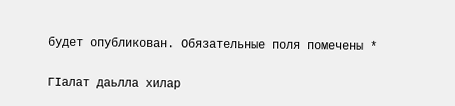будет опубликован. Обязательные поля помечены *

ГIалат даьлла хилар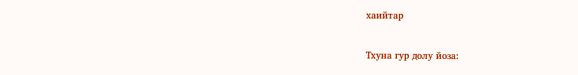хаийтар

Тхуна гур долу йоза: